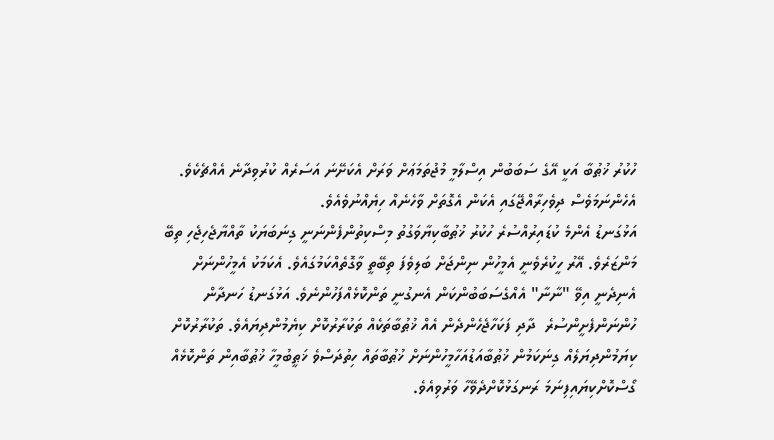ހުކުރު ޚުޠުބާ އަކީ އޭގެ ސަބަބުން އިސްލާމީ މުޖުތަމަޢަށް ވަރަށް އެކަށޭނަ އަސަރެއް ކުރުވިދާނެ އެއްޗެކެވެ. އެހެންނަމަވެސް ދިވެހިރާއްޖޭގައި އެކަން އެގޮތަށް ވާހެނެއް ހިޔެއްނުވެއެވެ.
އަޅުގަނޑު އެންމެ ކުޑައިރުއްސުރެ ހުކުރު ޚުޠުބާކިޔާވަގުތު މިސްކިތުންފެންނަނީ ގިނަބަޔަކު ތާއްޔާޖެހިޖެހި ތިބޭ މަންޒަރެވެ. އޭރު ހީކުރެވެނީ އެމީހުން ނިންޖަށް ބަލިވެފަ ތިބޭތީ ވާގޮތެއްކަމުގައެވެ. އެކަމަކު އެމީހުންނަށް އެނިދެނީ އިވޭ "ނާނާ" އެއްގެސަބަބުންކަން އެނގުނީ ތަންކޮޅެއްފަހުންނެވެ. އަޅުގަނޑު ހަނދާން ހުންނަންފެށީންސުރެ  ދާދި ފަކަހާޖެހެންދެން އެއް ޚުޠުބާތަކެއް ތަކުރާރުކޮށް ކިޔެމުންދިޔައެވެ. ތަކުރާރުކޮށް ކިޔަމުންދިޔަލެއް ގިނަކަމުން ޚުޠުބާއަޑުއަހާމީހުންނަށް ޚުޠުބާތައް ހިތުދަސްވެ ޚަޠީބުމީހާ ޚުޠުބާއިން ތަންކޮޅެއް ގޯސްކޮށްކިޔައިފިނަމަ ރަނގަޅުކޮށްދެވޭހާ ވަރުވިއެވެ.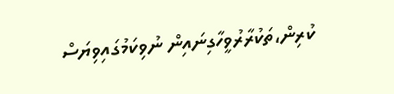ކުރިން،ތަކުރާރުވީހާގިނައިން ނުވިކަމުގައިވިޔަސް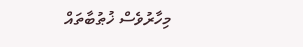މިހާރުވެސް ޚުޠުބާތައް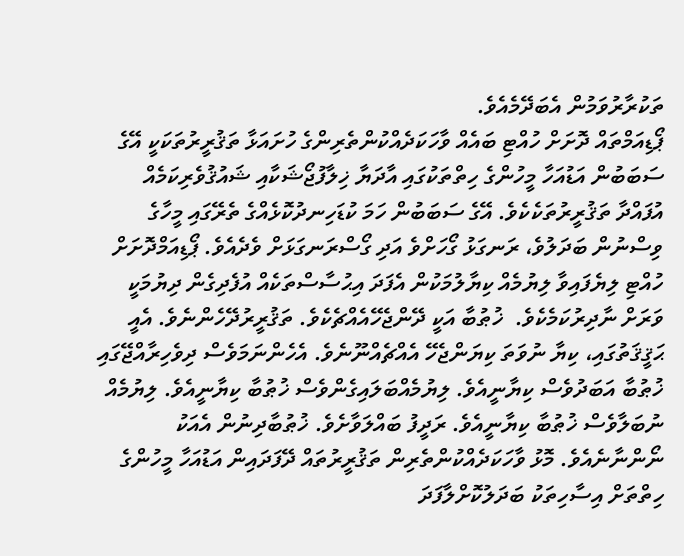ތަކުރާރުވަމުން އެބަދޭމެއެވެ.
ޕޯޑިއަމްތައް ދޮށަށް ހުއްޓި ބައެއް ވާހަކަދެއްކުންތެރިންގެ ހުށައަޅާ ތަޤުރީރުތަކަކީ އޭގެ ސަބަބުން އަޑުއަހާ މީހުންގެ ހިތްތަކުގައި އާދަޔާ ޚިލާފުޖޯޝަކާއި ޝައުޤުވެރިކަމެއް އުފައްދާ ތަޤުރީރުތަކެކެވެ. އޭގެ ސަބަބުން ހަމަ ކުޑަހިނދުކޮޅެއްގެ ތެރޭގައި މީހާގެ ވިސްނުން ބަދަލުވެ، ރަނގަޅު ގޯހަށްވެ އަދި ގޯސްރަނގަޅަށް ވެދެއެވެ. ޕޯޑިއަމްދޮށަށް ހުއްޓި ލިޔެފައިވާ ލިޔުމެއް ކިޔާލުމަކުން އެފަދަ އިޙުސާސްތަކެއް އުފެދިގެން ދިޔުމަކީ ވަރަށް ނާދިރުކަމެކެވެ.  ޚުޠުބާ އަކީ ދޭންޖެހޭއެއްޗެކެވެ. ތަޤުރީރުދޭހެންނެވެ. އެއީ ޙަޤީޤަތުގައި، ކިޔާ ނުވަތަ ކިޔަންޖެހޭ އެއްޗެއްނޫނެވެ. އެހެންނަމަވެސް ދިވެހިރާއްޖޭގައި ޚުޠުބާ އަބަދުވެސް ކިޔާނީއެވެ. ލިޔުމެއްބަލައިގެންވެސް ޚުޠުބާ ކިޔާނީއެވެ. ލިޔުމެއް ނުބަލާވެސް ޚުޠުބާ ކިޔާނީއެވެ. ރަދީފު ބައްލަވާށެވެ. ޚުޠުބާދިނުން އެއަކު ނޯންނާނެއެވެ. މޮޅު ވާހަކަދެއްކުންތެރިން ތަޤުރީރުތައް ދޭފަދައިން އަޑުއަހާ މީހުންގެ ހިތްތަށް އިސާހިތަކު ބަދަލުކޮށްލާފަދަ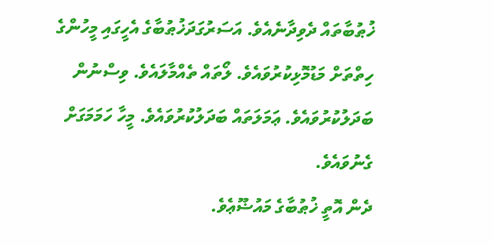ޚުޠުބާތައް ދެވިދާނެއެވެ. އަސަރުގަދަޚުޠުބާގެ އެހީގައި މީހުންގެ ހިތްތަށް މަޑުމޮޅިކުރުވައެވެ. ލޯތައް ތެއްމާލައެވެ. ވިސްނުން ބަދަލުކުރުވައެވެ. ޢަމަލަތައް ބަދަލުކުރުވައެވެ. މީހާ ހަމަމަގަށް ގެނުވައެވެ.
ދެން އޮތީ ޚުޠުބާގެ މައުޟޫޢެވެ.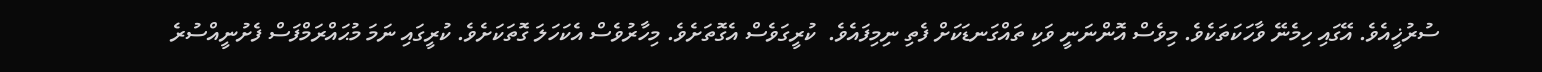ސުރުޚީއެވެ. އޭގައި ހިމެނޭ ވާހަކަތަކެވެ. މިވެސް އޮންނަނީ ވަކި ތައްގަނޑަކަށް ފެތި ނިމިފައެވެ.  ކުރީގަވެސް އެގޮތަށެވެ. މިހާރުވެސް އެކަހަލަ ގޮތަކަށެވެ. ކުރީގައި ނަމަ މުޙައްރަމްފަސް ފެށުނީއްސުރެ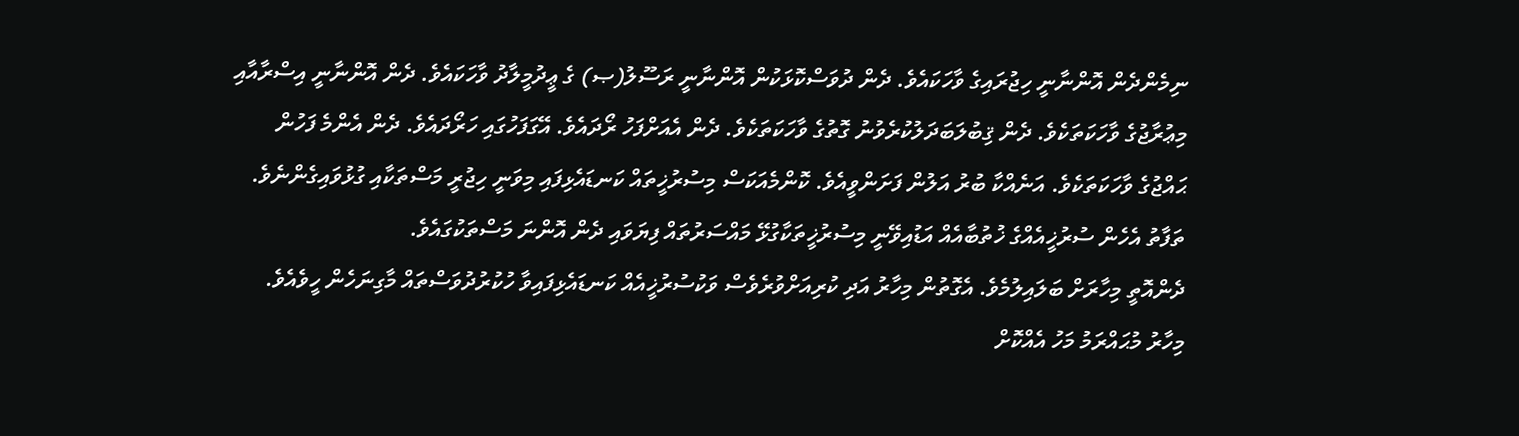ނިމެންދެން އޮންނާނީ ހިޖުރައިގެ ވާހަކައެވެ. ދެން ދުވަސްކޮޅަކުން އޮންނާނީ ރަސޫލު(ޞ) ގެ ޢީދުމީލާދު ވާހަކައެވެ. ދެން އޮންނާނީ އިސްރާއާއި މިޢުރާޖުގެ ވާހަކަތަކެވެ. ދެން ޤިބުލަބަދަލުކުރެވުނު ގޮތުގެ ވާހަކަތަކެވެ. ދެން އެއަށްފަހު ރޯދައެވެ. އޭގަފަހުގައި ހަރޯދައެވެ. ދެން އެންމެ ފަހުން ޙައްޖުގެ ވާހަކަތަކެވެ. އަނެއްކާ ބުރު އަލުން ފަށަންވީއެވެ. ކޮންމެއަކަސް މިސުރުޚީތައް ކަނޑައެޅިފައި މިވަނީ ހިޖުރީ މަސްތަކާއި ގުޅުވައިގެންނެވެ. ތަފާތު އެހެން ސުރުޚީއެއްގެ ޚުތުބާއެއް އަޑުއިވޭނީ މިސުރުޚީތަކާގުޅޭ މައްސަރުތައް ފިޔަވައި ދެން އޮންނަ މަސްތަކުގައެވެ.
ދެންއޮތީ މިހާރަށް ބަލައިލުމެވެ. އެގޮތުން މިހާރު އަދި ކުރިއަށްވުރެވެސް ވަކުސުރުޚީއެއް ކަނޑައެޅިފައިވާ ހުކުރުދުވަސްތައް މާގިނަހެން ހީވެއެވެ. މިހާރު މުޙައްރަމު މަހު އެއްކޮށް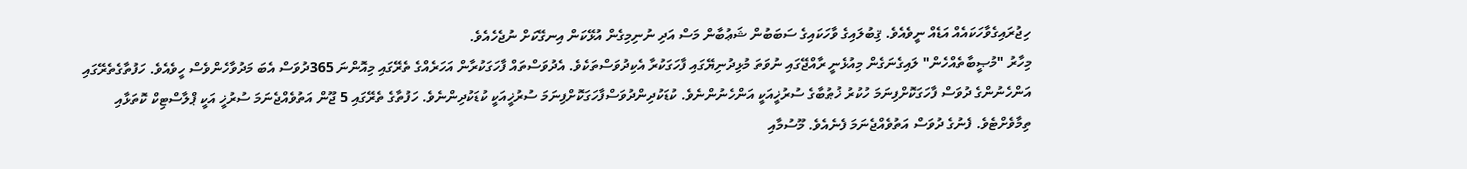ހިޖުރައިގެވާހަކައެއް އަޑެއް ނީވެއެވެ. ޤިބުލައިގެ ވާހަކައިގެ ސަބަބުން ޝަޢުބާން މަސް އަދި ނުނިމިގެން އުޅޭކަން އިނގޭކަށް ނުޖެހެއެވެ.
މިހާރު "މުޞީބާތެއްހެން" ލައިގެނަގެން މިއުޅެނީ ރާއްޖޭގައި ނުވަތަ މުޅިދުނިޔޭގައި ފާހަގަކުރާ އެކިދުވަސްތަކެވެ. އެދުވަސްތައް ފާހަގަކުރާން އަހަރެއްގެ ތެރޭގައި މިއޮންނަ 365ދުވަސް އެބަ މަދުވާހެންވެސް ހީވެއެވެ. ހަފުތާގެތެރޭގައި އަންހެނުންގެ ދުވަސް ފާހަގަކޮށްފިނަމަ ހުކުރު ޚުޠުބާގެ ސުރުޚީއަކީ އަންހެނުންނެވެ. ކުޑަކުދިންދުވަސްފާހަގަކޮށްފިނަމަ ސުރުޚީއަކީ ކުޑަކުދިންނެވެ. ހަފުތާގެ ތެރޭގައި 5 ޖޫން އަތުވެއްޖެނަމަ ސުރުޚީ އަކީ ޕްލާސްޓިކް ކޮތަޅާއި ތިމާވެށްޓެވެ. ފެނުގެ ދުވަސް އަތުވެއްޖެނަމަ ފެނެއެވެ. މޫސުމާއި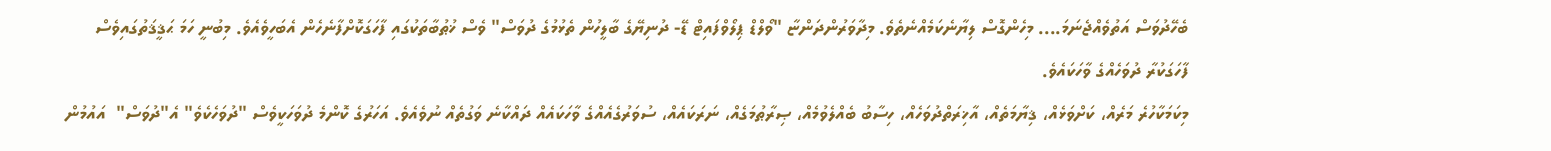ބެހޭދުވަސް އަތުވެއްޖެނަމަ.... މިހެންގޮސް ލިޔާނެކަމެއްނެތެވެ. މިދާވަރުންދަންޏާ "ވޯލްޑް ޕިލޯވްފައިޓް ޑޭ- ދުނިޔޭގެ ބާލީހުން ތެޅުމުގެ ދުވަސް" ވެސް ޚުޠުބާތަކުގައި ފާހަގަކޮށްފާނެހެން އެބަހީވެއެވެ. މިބުނީ ހަމަ ޙަޤީޤަތުގައިވެސް ފާހަގަކުރާ ދުވަހެއްގެ ވާހަކައެވެ.
މިކަމަކާހުރެ މަރެއް، ކަށްވަޅެއް، ޤިޔާމަތެއް، އާޚިރަތްދުވަހެއް، ހިސާބު ބެއްލެވުމެއް، ޞިރާޠުމަގެއް، ނަރަކައެއް، ސުވަރުގެއެއްގެ ވާހަކައެއް ދައްކާނެ ވަގުތެއް ނުވެއެވެ. އަހަރުގެ ކޮންމެ ދުވަހަކީވެސް "ދުވަހެކެވެ" އެ"ދުވަސް"  އައުމުން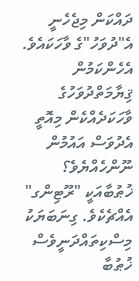ދައްކަން މިޖެހެނީ އެ"ދުވަހު"ގެ ވާހަކައެވެ. އެހެންކަމުން ޤިޔާމަތްދުވަހުގެ ވާހަކަދެއްކެން މިއޮތީ އެދުވަސް އައުމުން ނޫންހެއްޔެވެ؟
ޚުޠުބާއަކީ "ރޫޓިންގ" އެއްޗެކެވެ. ގިނަބަޔަކު މިސްކިތައްދަނީވެސް ޚުޠުބާ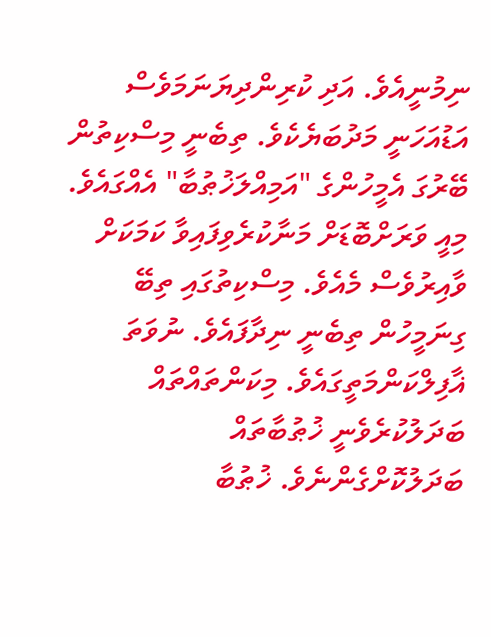ނިމުނީއެވެ. އަދި ކުރިންދިޔަނަމަވެސް އަޑުއަހަނީ މަދުބަޔެކެވެ. ތިބެނީ މިސްކިތުން ބޭރުގަ އެމީހުންގެ "އަމިއްލަޚުޠުބާ" އެއްގައެވެ. މިއީ ވަރަށްބޮޑަށް މަނާކުރެވިފައިވާ ކަމަކަށް ވާއިރުވެސް މެއެވެ. މިސްކިތުގައި ތިބޭ ގިނަމީހުން ތިބެނީ ނިދާފައެވެ. ނުވަތަ ޣާފިލްކަންމަތީގައެވެ. މިކަންތައްތައް ބަދަލުކުރެވެނީ ޚުޠުބާތައް ބަދަލުކޮށްގެންނެވެ. ޚުޠުބާ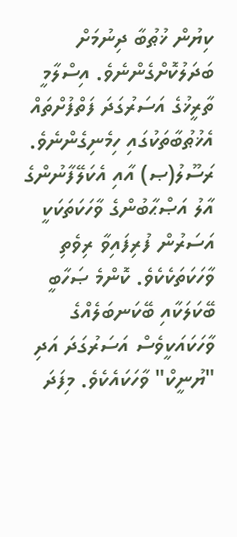ކިޔުން ޚުޠުބާ ދިނުމަށް ބަދަލުކޮށްގެންނެވެ. އިސްލާމީ ތާރީޚުގެ އަސަރުގަދަ ފަތްފުށްތައް އެޚުޠުބާތަކުގައި ހިމެނިގެންނެވެ. ރަސޫލު(ޞ) އާއި އެކަލޭފާނުންގެ އާލު އަޞްޙާބުންގެ ވާހަކަތަކަކީ އަސަރުން ފުރިފައިވާ ރިވެތި ވާހަކަތަކެކެވެ. ކޮންމެ ޞަހާބީ ބޭކަލަކާއި ބޭކަނބަލެއްގެ ވާހަކައަކީވެސް އަސަރުގަދަ އަދި "ޔުނީކް" ވާހަކައެކެވެ. މިފަދަ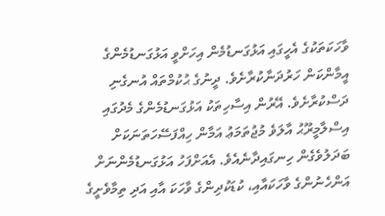ވާހަކަތަކުގެ އެހީގައި އަޅުގަނޑުމެން އިހަށްވީ އަޅުގަނޑުމެންގެ އީމާންކަން ހަރުދަނާކުރާށެވެ. ދީނުގެ ޙުކުމްތައް އުނގެނި ދަސްކުރާށެވެ. އޭރުން އިސާހިތަކު އަޅުގަނޑުމެންގެ މެދުގައި އިސްލާމީރޫޙު އާލަވެ މުޖުތަމަޢު އަމާން ހިއްފަސޭހަތަނަކަށް ބަދަލުވެގެން ހިނގައިދާނެއެވެ. އެއަށްފަހު އަޅުގަނޑުމެންނަށް އަންހެނުންގެ ވާހަކައާއި، ކުޑަކުދިންގެ ވާހަކަ އާއި އަދި ތިމާވެށީގެ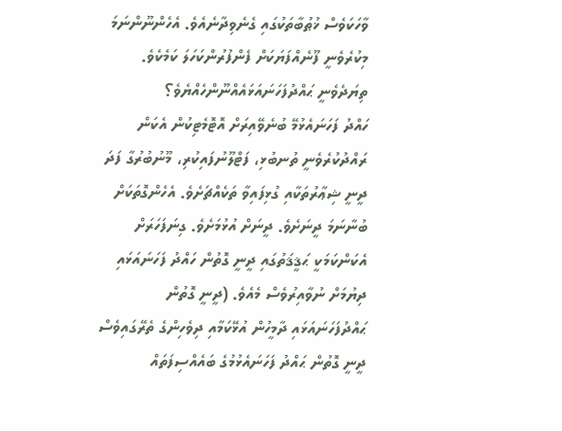ވާހަކަވެސް ޚުޠުބާތަކުގައި ގެނެވިދާނެއެވެ. އެހެންނޫންނަމަ މިކުރެވެނީ ފޫނެއްފަޔަކަށް ފެންފުރުންކަހަލަ ކަމެކެވެ.
ތިޔަދެވެނީ ޙައްދުފަހަނައަޅައެއްނޫންހެއްޔެވެ؟
ހައްދު ފަހަނައެޅުމޭ ބުނެވޭއިރަށް އޮޓޮމެޓިކުން އެކަން ރައްދުކުރެވެނީ ތުނބުޅި، ފަޓްލޫނުފައިކުރި، މޫނުބުރުގާ ފަދަ ދީނީ ޝިޢާރުތަކާއި ގުޅިފައިވާ ތަކެއްޗަށެވެ. އެހެންގޮތަކަށް ބުނާނަމަ ދީނަށެވެ. ދީނަށް އުޅުމަށެވެ. ގިނަފަހަރަށް އެކަންކަމަކީ ޙަޤީޤަތުގައި ދީނީ ގޮތުން ހައްދު ފަހަނައަޅައި ދިޔުމަށް ނުވާއިރުވެސް މެއެވެ. (ދީނީ ގޮތުން ޙައްދުފަހަނައަޅައި ދާމީހުން އުޅޭކަމާއި ދިވެހިންގެ ތެރޭގައިވެސް ދީނީ ގޮތުން ޙައްދު ފަހަނައެޅުމުގެ ބައެއްސިފަތައް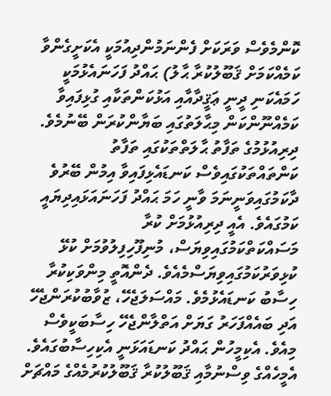ކޮންމެވެސް ވަރަކަށް ފެންނަމުންދިއުމަކީ އެކަށީގެންވާ ކަމެއްކަމަށް ޤަބޫލުކުރާ ޙާލު) ޙައްދު ފަހަނައެޅުމަކީ ހަމައެކަނި ދީނީ ޢަޤީދާއާއި އަޅުކަންތަކާއި ގުޅިފައިވާ ކަމެއްނޫންކަން މިޙާލަތުގައި ބަޔާންކުރަން ބޭނުމެވެ. ދިރިއުޅުމުގެ ތަފާތު ޙާލަތްތަކުގައި ތަފާތު ކަންތައްތަކުގައިވެސް ކަނޑައެޅިފައިވާ އިމުން ބޭރުވެ ދާކަމުގައިވަނީނަމަ ވާނީ ހަމަ ޙައްދު ފަހަނައަޅައިދިޔައީ ކަމުގައެވެ. އެއީ ދިރިއުޅުމަށް ކުރާ މަސައްކަތްކަމުގައިވިޔަސް، މުނިފޫހިފިލުވުމަށް ކުޅޭ ކުޅިވަރުކަމުގައިވިޔަސްމެއެވެ. ދެންއޮތީ މިންވަކިކުރާ ހިސާބު ކަނޑައެޅުމެވެ. މައްސަލަޖެހޭ، ޒުވާބުކުރަންޖެހޭ އަދި ބައެއްފަހަރު ގަޔަށް އަތްލާންޖެހޭ ހިސާބަކީވެސް މިއެވެ. އެކިމީހުން ޙައްދު ކަނޑައަޅަނީ އެކިހިސާބުގައެވެ. އެމީހެއްގެ ވިސްނުމާއި ޤަބޫލުކުރާ ޤަބޫލުކުރުމެއްގެ މައްޗަށް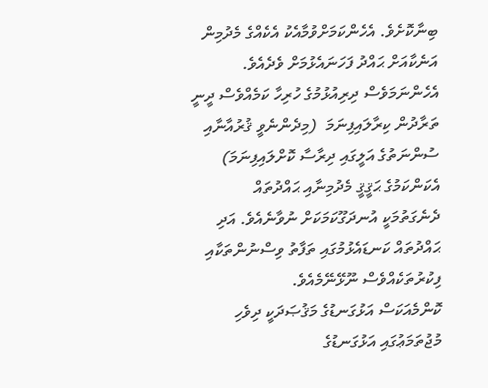ބިނާކޮށެވެ. އެހެންކަމަށްވުމާއެކު އެކެއްގެ މެދުމިން އަނެކާއަށް ޙައްދު ފަހަނައެޅުމަށް ވެދެއެވެ. އެހެންނަމަވެސް ދިރިއުޅުމުގެ ހުރިހާ ކަމެއްވެސް ދީނީ ތަރާދުން ކިރާލައިފިނަމަ  (މިދެންނެވީ ޤުރުއާނާއި ސުންނަތުގެ އަލީގައި ދިރާސާ ކޮށްލައިފިނަމަ) އެކަންކަމުގެ ޙަޤީޤީ މެދުމިނާއި ޙައްދުތައް ދެނެގަތުމަކީ އުނދަގޫކަމަކަށް ނުވާނެއެވެ. އަދި ޙައްދުތައް ކަނޑައެޅުމުގައި ތަފާތު ވިސްނުންތަކާއި ފިކުރުތަކެއްވެސް ނޫޅޭނޭމެއެވެ.
ކޮންމެއަކަސް އަޅުގަނޑުގެ މަޤުޞަދަކީ ދިވެހި މުޖުތަމަޢުގައި އަޅުގަނޑުގެ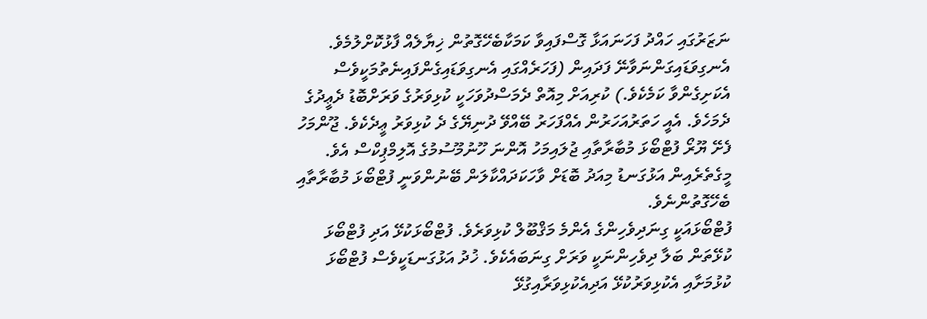ނަޒަރުގައި ހައްދު ފަހަނައަޅާ ގޮސްފައިވާ ކަމަކާބެހޭގޮތުން ޚިޔާލެއް ފާޅުކޮށްލުމެވެ. އެނގިވަޑައިގަންނަވާނޭ ފަދައިން (ފަހަރެއްގައި އެނގިވަޑައިގެންފައިނެތުމަކީވެސް އެކަށިގެންވާ ކަމެކެވެ.) ކުރިއަށް މިއޮތް ދެމަސްދުވަހަކީ ކުޅިވަރުގެ ވަރަށްބޮޑު ދެޢީދުގެ ދެމަހެވެ. އެއީ ހަތަރުއަހަރުން އެއްފަހަރު ބޭއްވޭ ދުނިޔޭގެ ދެ ކުޅިވަރު ޢީދެކެވެ. ޖޫންމަހު ފެށޭ ޔޫރޯ ފުޓްބޯޅަ މުބާރާތާއި ޖުލައިމަހު އޮންނަ ހޫނުމޫސުމުގެ އޮލިމްޕިކްސް އެވެ. މީގެތެރެއިން އަޅުގަނޑު މިއަދު ބޮޑަށް ވާހަކަދައްކާލަން ބޭނުންވަނީ ފުޓްބޯޅަ މުބާރާތާއި ބެހޭގޮތުންނެވެ.
ފުޓްބޯޅައަކީ ގިނަދިވެހިންގެ އެންމެ މަޤްބޫލް ކުޅިވަރެވެ. ފުޓްބޯޅަކުޅޭ އަދި ފުޓްބޯޅަ ކުޅޭތަން ބަލާ ދިވެހިންނަކީ ވަރަށް ގިނަބައެކެވެ. ޚުދު އަޅުގަނޑަކީވެސް ފުޓްބޯޅަ ކުޅުމަށާއި އެކުޅިވަރުކުޅޭ އަދިއެކުޅިވަރާއިގުޅޭ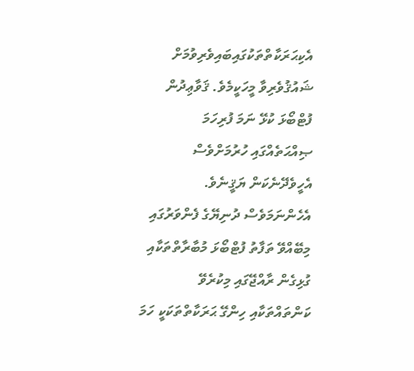އެކިޙަރަކާތްތަކުގައިބައިވެރިވުމަށް ޝައުޤުވެރިވާ މީހަކީމެވެ. ޤަވާޢިދުން ފުޓްބޯޅަ ކުޅޭ ނަމަ ފުރިހަމަ ޞިއްޙަތެއްގައި ހުރުމަށްވެސް އެހީވެދޭނެކަން ޔަޤީނެވެ. އެހެންނަމަވެސް ދުނިޔޭގެ ފެންވަރުގައި މިބޭއްވޭ ތަފާތު ފުޓްބޯޅަ މުބާރާތްތަކާއި ގުޅިގެން ރާއްޖޭގައި މިކުރެވޭ ކަންތައްތަކާއި ހިންގޭ ޙަރަކާތްތަކަކީ ހަމަ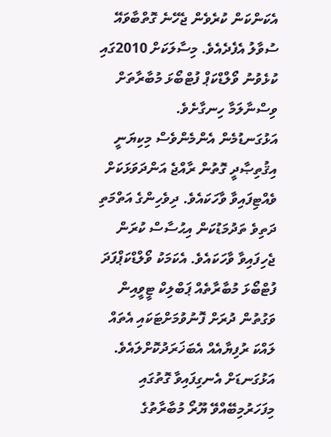އެކަންކަން ކުރެވެން ޖެހޭނެ ގޮތްބާވައޭ ސުވާލު އެފެދެއެވެ. މިސާލަކަށް 2010ގައި ކުޅެވުނު ވޯލްޑްކަޕް ފުޓްބޯޅަ މުބާރާތަށް ވިސްނާލަމާ ހިނގާށެވެ.
އަޅުގަނޑުމެން އެންމެންވެސް މިކިޔަނީ އިޤުތިޞާދީ ގޮތުން ރާއްޖެ އަންދަވަޅަކަށް ވެއްޓިފައިވާ ވާހަކައެވެ. ދިވެހިންގެ އަތްމަތި ދަތިވެ ތަދުމަޑުކަން އިޙުސާސް ކުރަން ޖެހިފައިވާ ވާހަކައެވެ. އެކަމަކު ވޯލްޑްކަޕްފަދަ ފުޓްބޯޅަ މުބާރާތެއް ޕަބްލިކް ޓީވީއިން ވަގުތުން ދުރަށް ފޮނުވުމަށްޓަކައި އެތައް ލައްކަ ރުފިޔާއެއް އެބަޚަރަދުކޮށްލައެވެ. އަޅުގަނޑަށް އެނގިފައިވާ ގޮތުގައި މިފަހަރުމިބޭއްވޭ ޔޫރޯ މުބާރާތުގެ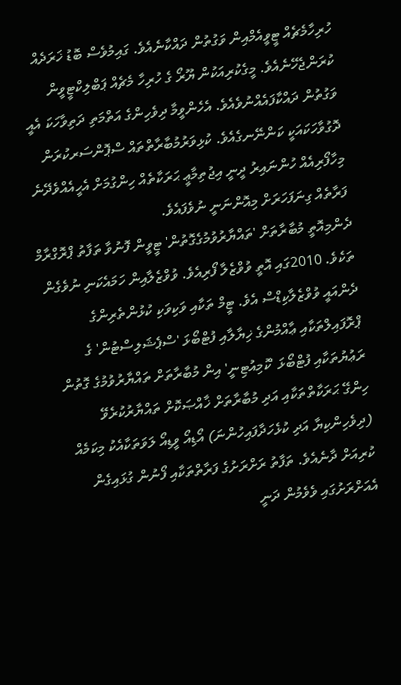ހުރިހާމެޗެއް ޓީވީއެމްއިން ވަގުތުން ދައްކާނެއެވެ. ގައިމުވެސް ބޮޑު ޚަރަދެއް ކުރަންޖެހޭނެއެވެ. މީގެކުރިއަކުން ޔޫރޯ ގެ ހުރިހާ މެޗެއް ޕަބްލިކްޓީވީން ވަގުތުން ދައްކާފައެއްނުވެއެވެ. އެހެންވީމާ ދިވެހިންގެ އަތްމަތި ދަތިވާހަކަ އެއީ ދޮގުވާހަކައަކީ ކަންނޭނގެއެވެ. ކުޅިވަރުމުބާރާތްތައް ސްޕޮންސަރކުރަން މިހާފޯރިއެއް ހުންނައިރު ދީނީ އިޖުތިމާޢީ ޙަރަކާތެއް ހިންގުމަށް އެހީއެއްވެދޭނެ ފަރާތެއް ގިނަފަހަރަށް މިއޮންނަނީ ނުވެފައެވެ.
ދެންމިއޮތީ މުބާރާތަށް 'ތައްޔާރުވުމުގެގޮތުން' ޓީވީން ފޮނުވާ ތަފާތު ޕްރޮގްރާމް ތަކެވެ. 2010ގައި އޮތީ ވުވްޒެލާ ފޯރިއެވެ. ވުވްޒެލާއިން ހަމައެކަނި ނުވެގެން ދެންއައީ ވުވްޒެލާކިޑްސް އެވެ. ޓީމް ތަކާއި ވަކިވަކި ކުޅުންތެރިންގެ ޕްރޮފައިލްތަކާއި ޢާއްމުންގެ ޚިޔާލާއި ފުޓްބޯޅަ 'ސްޕެޝަލިސްޓުން' ގެ ރަޢުޔުތަކާއި ފުޓްބޯޅަ 'ކޮމިއުޓިނީ' އިން މުބާރާތަށް ތައްޔާރުވުމުގެ ގޮތުން ހިންގޭ ޙަރަކާތްތަކާއި އަދި މުބާރާތަށް ޚާއްޞަކޮށް ތައްޔާރުކުރެވޭ (ދިވެހިންކިޔާ އަދި ކުޅެހަދާފައިހުންނަ) އޯޑިއޯ ވީޑިއޯ ލަވަތަކާއެކު މިކަމެއް ކުރިއަށް ދާނެއެވެ. ތަފާތު ރަށްރަށުގެ ފަރާތްތަކާއި ފޯނުން ގުޅައިގެން އެއަށްރަށުގައި ވެވެމުން ދަނީ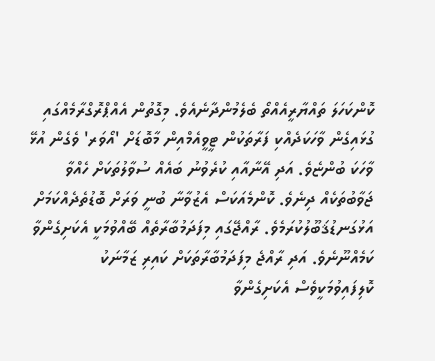ކޮންކަހަލަ ތައްޔާރީއެއްތޯ ބެލެމުންދާނެއެވެ. މިގޮތުން އެއްޕްރޮގްރާމެއްގައި ގުޅައިގެން ވާހަކަދެއްކި ފަރާތަކުން ޓީވީއެމްއިން މާބޮޑަށް 'އޯވަރ' ވެގެން އުޅޭ ވާހަކަ ބުންޏެވެ. އަދި އޭނާއާއި ކުރެވުނު ބައެއް ސުވާލުތަކަށް ހެއްވާ ޖަވާބުތަކެއް ދިނެވެ. ކޮންމެއަކަސް އެޒުވާނާ ބުނީ ވަރަށް ބޮޑުތެދެއްކަމަށް އަޅުގަނޑުޤަބޫލުކުރަމެވެ. ރާއްޖޭގައި މިފަދަމުބާރާތެއް ބޭއްވުމަކީ އެކަށިގެންވާ ކަމެއްނޫނެވެ. އަދި ރާއްޖެ މިފަދަމުބާރާތަކަށް ކައިރި ޒަމާނަކު ކޮލިފައިވުމަކީވެސް އެކަށިގެންވާ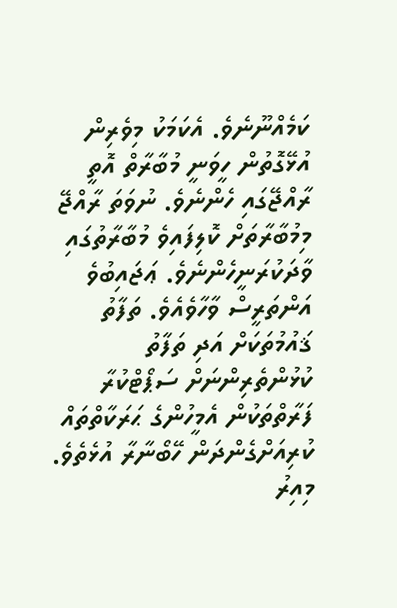ކަމެއްނޫނެވެ. އެކަމަކު މިވެރިން އުޅޭގޮތުން ހީވަނީ މުބާރާތް އޮތީ ރާއްޖޭގައި ހެންނެވެ. ނުވަތަ ރާއްޖޭ މިމުބާރާތަށް ކޮލިފައިވެ މުބާރާތުގައި ވާދަކުރަނީހެންނެވެ. ޢަޖައިބުވެ އަންތަރީސް ވާހާވެއެވެ. ތަފާތު ޤައުމުތަކަށް އަދި ތަފާތު ކުޅުންތެރިންނަށް ސަޕޯޓްކުރާ ފަރާތްތަކުން އެމީހުންގެ ޙަރަކާތްތައް ކުރިއަށްގެންދަން ހޭބޯނާރާ އުޅެތެވެ. މިއިރު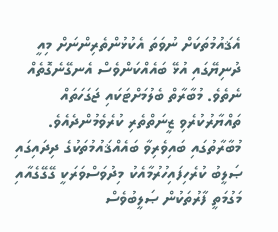އެޤައުމުތަކަށް ނުވަތަ އެކުޅުންތެރިންނަށް މިއީ ދުނިޔޭގައި އުޅޭ ބައެއްކަންވެސް އެނގޭނެގޮތެއް ނެތެވެ. މުބާރާތް ބެލުމަށްޓަކައި ޖަގަހަތައް ތައްޔާރުކުރެވި ޒީނަތްތެރި ކުރެވެމުންދެއެވެ. މުބާރާތުގައި ބައިވެރިވާ ބައެއްޤައުމުތަކުގެ ދިދައިގައި ޞަލީބު ކުރެހިފައިހުރުމާއެކު މިދުވަސްވަރަކީ ގޭގޭގެއާއި މަގުމަތީ ފާރުތަކުން ޞަލީބުވެސް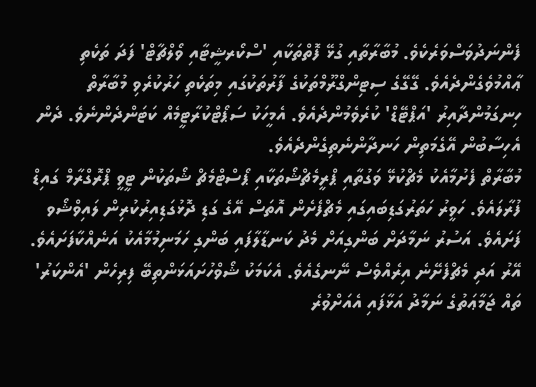ފެންނަދުވަސްވަރެކެވެ. މުބާރާތާއި ގުޅޭ ފޮތްތަކާއި 'ސްކޯރޝީޓާއި ވޯލްޗާޓް' ފަދަ ތަކެތި ޢާއްމުވެގެންދެއެވެ. ގޭގޭގެ ސިޓިންގްރޫމްތަކުގެ ފާރުތަކުގައި މިތަކެތި ހަރުކުރެވި މުބާރާތް ހިނގަމުންދާއިރު 'އަޕްޓޭޑް' ކުރެވެމުންދެއެވެ. އެމީހަކު ސަޕޯޓްކުރާޓީމެއް ކަޓަންދެންނެވެ. ދެން އެހިސާބުން އޭގެމަތިން ހަނދާންނެތިގެންދެއެވެ.
މުބާރާތް ފެށުމާއެކު މެޗްކުޅޭ ވަގުތާއި ޕްރީމެޗްޝޯތަކާއި ޕޯސްޓްމެޗް ޝޯތަކުން ޓީވީ ޕްރޮގްރާމް ގައިޑް ފުރާލައެވެ. ހަވީރު ހަތަރުގަޑިބައިގައި މެޗްފެށެން އޮތަސް އޭގެ ގަޑި ދޮޅުގަޑިއިރުކުރިން ލައިވްޝޯވ ފަށައެވެ. އަސުރު ނަމާދަށް ބަންގިއަށް މެދު ކަނޑާލާފައި ބަންގި ހަމަނިމުމާއެކު އަނެއްކާފަށައެވެ. އޭރު އަދި މެޗްފެށޭނެ އިރެއްވެސް ނޭނގެއެވެ. އެކަމަކު ޝޯވްހުށައަޅަންތިބޭ ފިރިހެން 'އެންކަރު' ތައް ޖަމާޢަތުގެ ނަމާދު އަޅާފައި އެއަށްވުރެ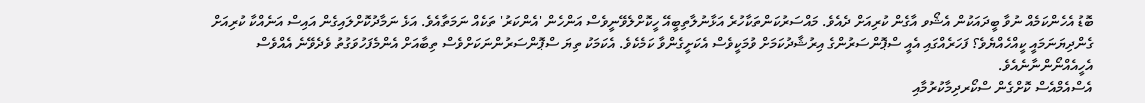ބޮޑު އެހެންކަމެއް ނުވާ ބީދައަކުން އެޝޯވ އާގެން ކުރިއަށް ދެއެވެ. މައްސަރުކަންތަކާހުރެ އަޅާނުލާތިބީއޭ ހީކޮށްލެވޭނީވެސް އަންހެން 'އެންކަރު' ތަކެއް ނަމަތާއެވެ. އަޅެ ނަމާދުކޮށްލައިގެން އައިސް އަނެއްކާ ކުރިއަށް ގެންދިޔަނަމައީ ކީއްހެއްޔެވެ؟ ފަހަރެއްގައި އެއީ ސްޕޮންސަރުންގެ އިރުޝާދުކަމަށް ވުމަކީވެސް އެކަށީގެންވާ ކަމެކެވެ. އެކަމަކު ތިޔަ ސްޕޮންސަރުންނަކަށްވެސް ތިބާއަށް އެންމެފަހުވަގުތު ވެދެވޭނެ އެއްވެސް އެހީއެއްނޯންނާނެއެވެ.
އެސްއެމްއެސް ކޮށްގެން ސްކޯރދިމާކުރުމާއި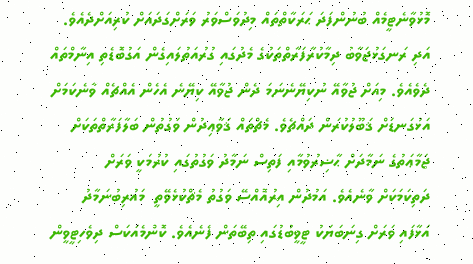މޮޅުވާނެޓީމެއް ބުނުންފަދަ ޙަރަކާތްތައް މިދުވަސްވަރު ވަރަށްގަދައަށް ކުރިއަށްދެއެވެ. އަދި ރަނގަޅުޖަވާބު ދިމާކުރާފަރާތްތަކުގެ މެދުގައި ގުރުއަތުލައިގެން އަގުބޮޑެތި އިނާމްތައް ދެވެއެވެ. މިއަށް ޖުވާއޭ ނުކިޔޭނެނަމަ ދެން ޖުވާއޭ ކިޔޭނެ އެހެން އެއްޗެއް ވާނެކަމަށް އަޅުގަނޑަށް ޤަބޫލުކުރަން ދައްޗެވެ. މެޗްތައް ޤަވާޢިދުން ވަގުތުން ބަލާފަރާތްތަކަށް ޖަމާޢަތުގެ ނަމާދަށް ޙާޟިރުވުމާއި ފަތިސް ނަމާދު ވަގުތުގައި ކުރުމަކީ ވަރަށް ދަތިކަމަކަށް ވާނެއެވެ. އަމުދުން އިރުއޮއްސޭ ވަގުތު މެޗްކުޅެވޭތީ  މަޣުރިބުނަމާދު އަޅާފައި ވަރަށް ގިނަބަޔަކު ޓީވީބުޑުގައި ތިބޭތަން ފެނެއެވެ. ކޮންމެއަކަސް ދިވެހިޓީވީން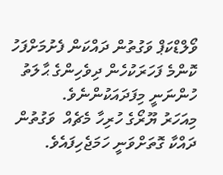ވޯލްޑްކަޕް ވަގުތުން ދައްކަން ފެށުމަށްފަހު ކޮންމެ ފަހަރަކުހެން ދިވެހިންގެ ޙާލަތު ހުންނަނީ މިފަދައަކުންނެވެ.
މިއަހަރު ޔޫރޯގެ ހުރިހާ މެޗެއް  ވަގުތުން ދައްކާ ގޮތަށްވަނީ ހަމަޖެހިފައެވެ.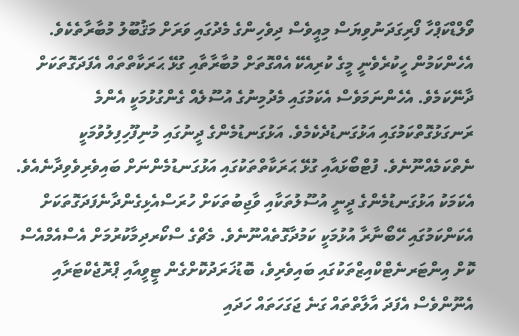ވޯލްޑްކަޕްހާ ފޯރިގަދަނުވިޔަސް މިއީވެސް ދިވެހިންގެ މެދުގައި ވަރަށް މަޤުބޫލު މުބާރާތެކެވެ. އެހެންކަމުން ހީކުރެވެނީ މީގެ ކުރިއެކޭ އެއްގޮތަށް މުބާރާތާއި ގުޅޭ ޙަރަކާތްތައް އެފަދަގޮތަކަށް ދާނޭކަމެވެ. އެހެންނަމަވެސް އެކަމުގައި މެދުމިނުގެ އުސޫލެއް ގެންގުޅުމަކީ އެންމެ ރަނގަޅުގޮތްކަމުގައި އަޅުގަނޑުދެކެމެވެ. އަޅުގަނޑުމެންގެ ދީނުގައި މުނިފޫހިފިލުވުމަކީ ނެތްކަމެއްނޫނެވެ. ފުޓްބޯޅައާއި ގުޅޭ ޙަރަކާތްތަކުގައި އަޅުގަނޑުމެންނަށް ބައިވެރިވެވިދާނެއެވެ. އެކަމަކު އަޅުގަނޑުމެންގެ ދީނީ އުސޫލުތަކާއި ވާޖިބުތަކަށް ހުރަސްއެޅިގެންދާނެފަދަގޮތަކަށް އެކަންކަމުގައި ހޭބޯނާރާ އުޅުމަކީ ކަމުދާގޮތެއްނޫނެވެ. މެޗްގެ ސްކޯރދިމާކުރުމަށް އެސްއެމްއެސް ކޮށް އިންޓަރނެޓްކްއިޒްތަކުގައި ބައިވެރިވެ، ބޮޑުޚަރަދުކޮށްގެން ޓީވީއާއި ޕްރޮޖެކްޓަރާއި އެނޫންވެސް އެފަދަ އާލާތްތައް ގަނެ ޖަގަހަތައް ހަދައި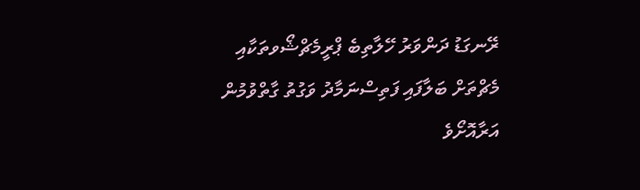ރޭނގަޑު ދަންވަރު ހޭލާތިބެ ޕްރީމެޗްޝޯވތަކާއި މެޗްތަށް ބަލާފައި ފަތިސްނަމާދު ވަގުތު ގާތްވުމުން އަރާއޮށޯވެ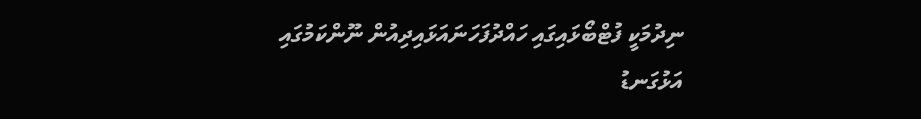ނިދުމަކީ ފުޓްބޯޅައިގައި ހައްދުފަހަނައަޅައިދިއުން ނޫންކަމުގައި އަޅުގަނޑު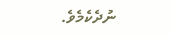ނުދެކެމެވެ.